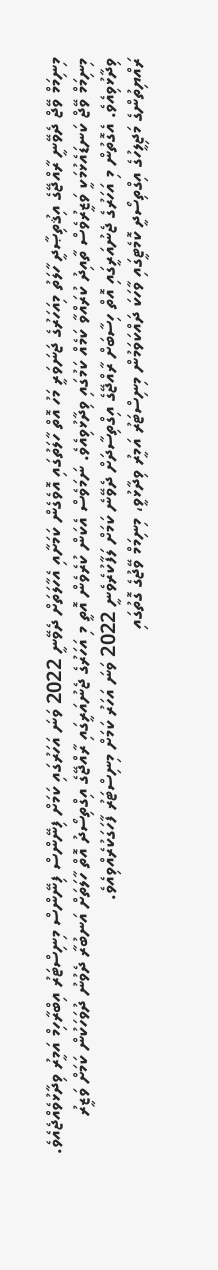މިނިމަމް ވޭޖް ދެވޭނީ ރާއްޖޭގެ އިޤުތިޞާދީ ހާލަތު މިއަހަރުގެ ޖަނަވަރީ މަހު އޮތް ހާލަތުގައި އޮވެގެން ކަމަށާއި އެހާލަތަށް ދެވޭނީ 2022 ވަނަ އަހަރުގައި ކަމަށް ފިނޭންސް ފިނޭންސް މިނިސްޓަރު އިބްރާހިމް އަމީރު ވިދާޅުވެއްޖެއެވެ.
މިނިމަމް ވޭޖް ކަނޑައެޅުމަކީ ވަޒީރުވެސް ތާއިދު ކުރައްވާ ކަމެއް ކަމުގައި ވިދާޅުވިއެވެ. ނަމަވެސް އެކަން ކުރެވެން އޮތީ މި އަހަރުގެ ޖެނުއަރީގައި ރާއްޖޭގެ އިގްތިސޯދު އޮތް ހާލަތަށް އަނބުރާ ދެވުނު ދުވަހަކުން ކަމަށް ވަޒީރު ވިދާޅުވިއެވެ. އެގޮތުން މި އަހަރުގެ ޖެނުއަރީގައި އޮތް ހިސާބަށް ރާއްޖޭގެ އިގްތިސާދަށް ދެވޭނެ ކަމަށް ލަފާކުރެވެނީ 2022 ވަނަ އަހަރު ކަމަށް މިނިސްޓަރު ފާހަގަކުރެއްވިއެވެ.
ރައްޔިތުންގެ މަޖިލީހުގެ އިގްތިސޯދީ ކޮމެޓީގައި ވާހަކަ ދައްކަވަމުން މިނިސްޓަރު އަމީރު ވިދާޅުވީ، މިނިމަމް ވޭޖުގެ ގޮތުގައި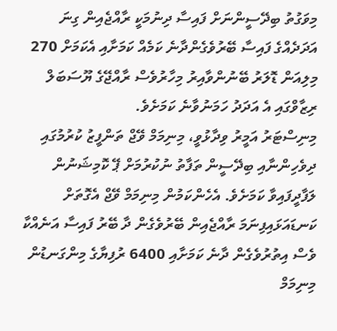މިވަގުތު ބިދޭސީންނަށް ފައިސާ ދިނުމަކީ ރާއްޖެއިން ގިނަ އަދަދެއްގެ ފައިސާ ބޭރުވެގެންދާނެ ކަމެއް ކަމަށާއި އެކަމަށް 270 މިލިއަން ޑޮލަރު ބޭނުންވާއިރު މިހާރުވެސް ރާއްޖޭގެ ޔޫސަބަލް ރިޒާވްގައި އެ އަދަދު ހަމަނުވާނެ ކަމަށެވެ.
މިނިސްޓަރު އަމީރު ވިދާޅުވީ، މިނިމަމް ވޭޖް ތަންފީޒު ކުރުމުގައި ދިވެހިންނާއި ބިދޭސީން ތަފާތު ނުކުރުމަށް ޕޭ ކޮމިޝަނުން ލަފާދީފައިވާ ކަމަށެވެ. އެހެންކަމުން މިނިމަމް ވޭޖް އެގޮތަށް ކަނޑައަޅައިފިނަމަ ރާއްޖެއިން ބޭރުވެގެން ދާ ބޭރު ފައިސާ އަނެއްކާ ވެސް އިތުރުވެގެން ދާނެ ކަމަށާއި 6400 ރުފިޔާގެ މިންގަނޑުން މިނިމަމް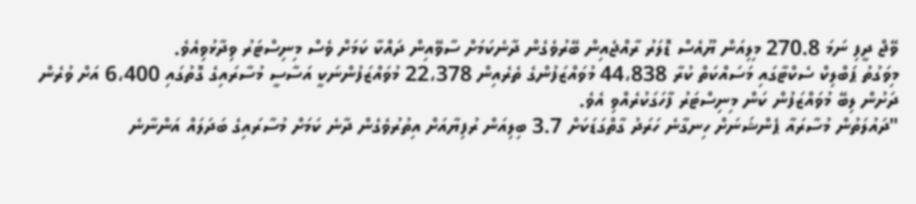ވޭޖް ދީފި ނަމަ 270.8 މިލިއަން ޔޫއެސް ޑޮލަރު ރާއްޖެއިން ބޭރުވެގެން ދާނެކަމަށް ސާވޭއިން ދައްކާ ކަމަށް ވެސް މިނިސްޓަރު ވިދާޅުވިއެވެ.
މިވަގުތު ޕަބްލިކް ސެކްޓާގައި މަސައްކަތް ކުރާ 44،838 މުވައްޒަފުންގެ ތެރެއިން 22،378 މުވައްޒަފުންނަކީ އަސާސީ މުސާރައިގެ ގޮތުގައި 6،400 އަށް ވުރެން ދަށުން ލިބޭ މުވައްޒަފުން ކަން މިނިސްޓަރު ފާހަގަކުރެއްވި އެވެ.
"ދައުލަތުން މުސާރައާ ޕެންޝަނަށް ހިނގާނެ ހަރަދު ގާތްގަޑަކަށް 3.7 ބިލިއަން ރުފިޔާއަށް އިތުރުވެގެން ދާނެ ކަމަށް މުސާރައިގެ ބަދަލައް އަންނާނެ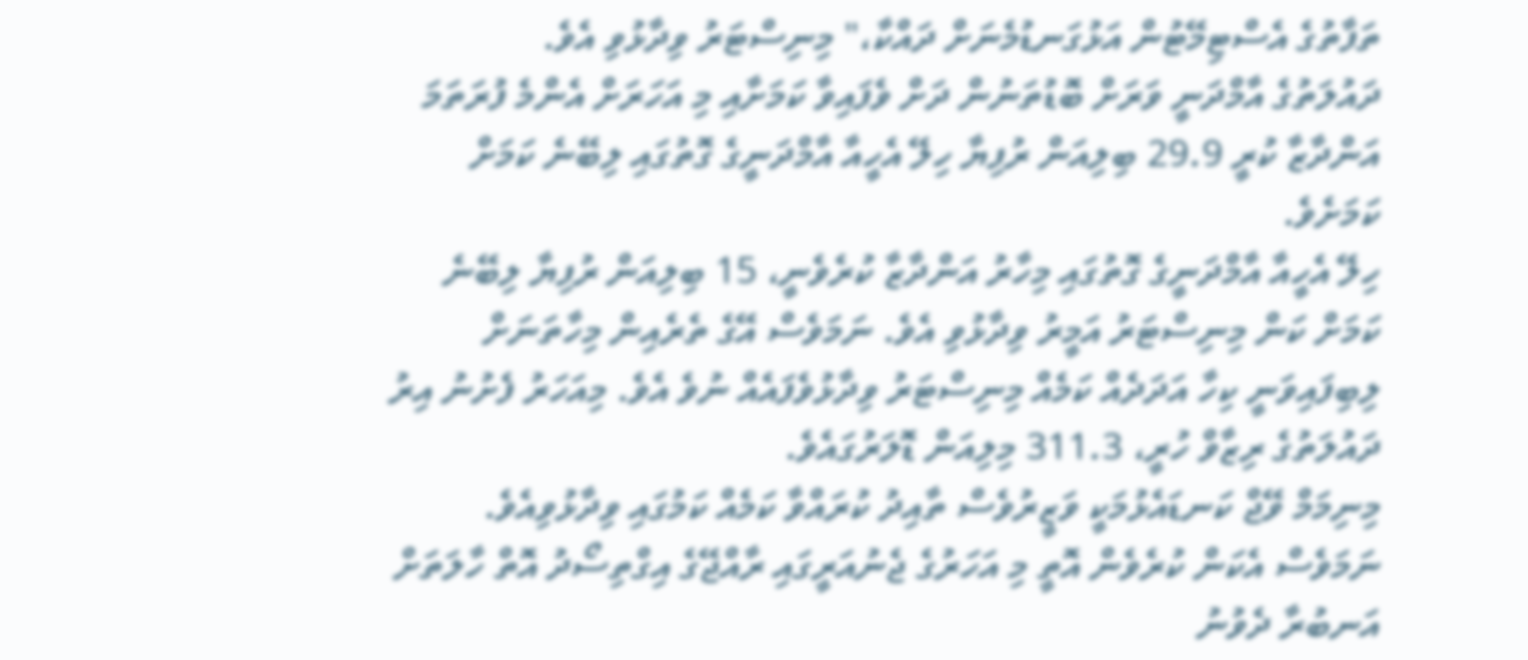ތަފާތުގެ އެސްޓިމޭޓުން އަޅުގަނޑުމެނަށް ދައްކާ،" މިނިސްޓަރު ވިދާޅުވި އެވެ.
ދައުލަތުގެ އާމްދަނީ ވަރަށް ބޮޑުތަނުން ދަށް ވެފައިވާ ކަމަށާއި މި އަހަރަށް އެންމެ ފުރަތަމަ އަންދާޒާ ކުރީ 29.9 ބިލިއަން ރުފިޔާ ހިލޭ އެހީއާ އާމްދަނީގެ ގޮތުގައި ލިބޭނެ ކަމަށް ކަމަށެވެ.
ހިލޭ އެހީއާ އާމްދަނީގެ ގޮތުގައި މިހާރު އަންދާޒާ ކުރެވެނީ، 15 ބިލިއަން ރުފިޔާ ލިބޭނެ ކަމަށް ކަން މިނިސްޓަރު އަމީރު ވިދާޅުވި އެވެ. ނަމަވެސް އޭގެ ތެރެއިން މިހާތަނަށް ލިބިފައިވަނީ ކިހާ އަދަދެއް ކަމެއް މިނިސްޓަރު ވިދާޅުވެފައެއް ނުވެ އެވެ. މިއަހަރު ފެށުނު އިރު ދައުލަތުގެ ރިޒާވް ހުރީ، 311.3 މިލިއަން ޑޮލަރުގައެވެ.
މިނިމަމް ވޭޖް ކަނޑައެޅުމަކީ ވަޒީރުވެސް ތާއިދު ކުރައްވާ ކަމެއް ކަމުގައި ވިދާޅުވިއެވެ. ނަމަވެސް އެކަން ކުރެވެން އޮތީ މި އަހަރުގެ ޖެނުއަރީގައި ރާއްޖޭގެ އިގްތިސޯދު އޮތް ހާލަތަށް އަނބުރާ ދެވުނު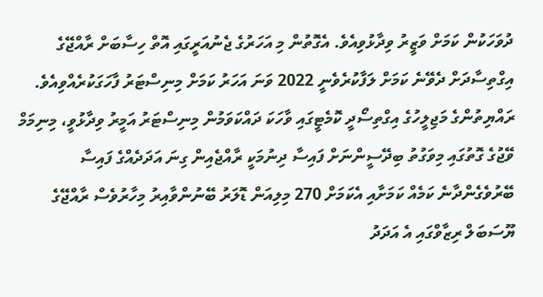ދުވަހަކުން ކަމަށް ވަޒީރު ވިދާޅުވިއެވެ. އެގޮތުން މި އަހަރުގެ ޖެނުއަރީގައި އޮތް ހިސާބަށް ރާއްޖޭގެ އިގްތިސާދަށް ދެވޭނެ ކަމަށް ލަފާކުރެވެނީ 2022 ވަނަ އަހަރު ކަމަށް މިނިސްޓަރު ފާހަގަކުރެއްވިއެވެ.
ރައްޔިތުންގެ މަޖިލީހުގެ އިގްތިސޯދީ ކޮމެޓީގައި ވާހަކަ ދައްކަވަމުން މިނިސްޓަރު އަމީރު ވިދާޅުވީ، މިނިމަމް ވޭޖުގެ ގޮތުގައި މިވަގުތު ބިދޭސީންނަށް ފައިސާ ދިނުމަކީ ރާއްޖެއިން ގިނަ އަދަދެއްގެ ފައިސާ ބޭރުވެގެންދާނެ ކަމެއް ކަމަށާއި އެކަމަށް 270 މިލިއަން ޑޮލަރު ބޭނުންވާއިރު މިހާރުވެސް ރާއްޖޭގެ ޔޫސަބަލް ރިޒާވްގައި އެ އަދަދު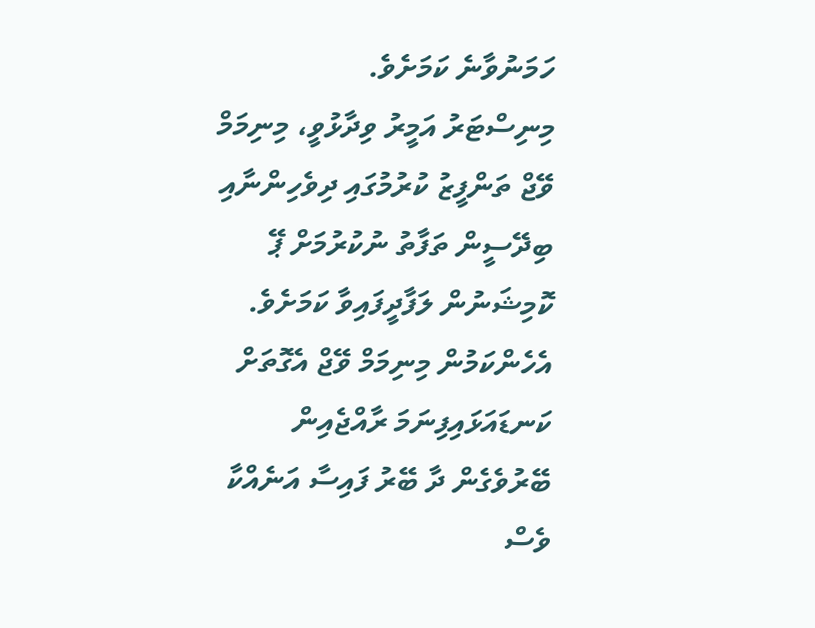ހަމަނުވާނެ ކަމަށެވެ.
މިނިސްޓަރު އަމީރު ވިދާޅުވީ، މިނިމަމް ވޭޖް ތަންފީޒު ކުރުމުގައި ދިވެހިންނާއި ބިދޭސީން ތަފާތު ނުކުރުމަށް ޕޭ ކޮމިޝަނުން ލަފާދީފައިވާ ކަމަށެވެ. އެހެންކަމުން މިނިމަމް ވޭޖް އެގޮތަށް ކަނޑައަޅައިފިނަމަ ރާއްޖެއިން ބޭރުވެގެން ދާ ބޭރު ފައިސާ އަނެއްކާ ވެސް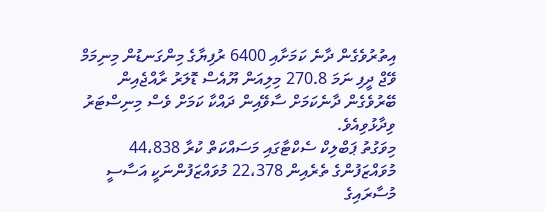އިތުރުވެގެން ދާނެ ކަމަށާއި 6400 ރުފިޔާގެ މިންގަނޑުން މިނިމަމް ވޭޖް ދީފި ނަމަ 270.8 މިލިއަން ޔޫއެސް ޑޮލަރު ރާއްޖެއިން ބޭރުވެގެން ދާނެކަމަށް ސާވޭއިން ދައްކާ ކަމަށް ވެސް މިނިސްޓަރު ވިދާޅުވިއެވެ.
މިވަގުތު ޕަބްލިކް ސެކްޓާގައި މަސައްކަތް ކުރާ 44،838 މުވައްޒަފުންގެ ތެރެއިން 22،378 މުވައްޒަފުންނަކީ އަސާސީ މުސާރައިގެ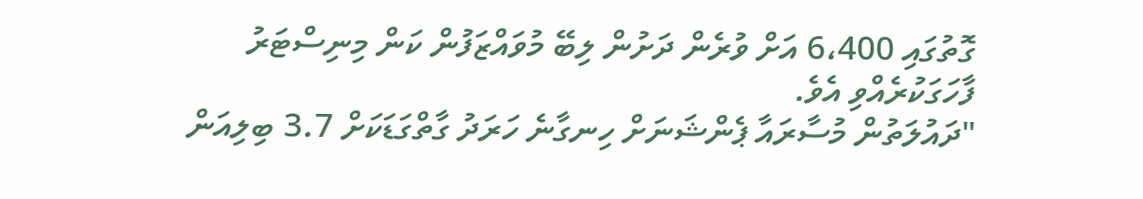ގޮތުގައި 6،400 އަށް ވުރެން ދަށުން ލިބޭ މުވައްޒަފުން ކަން މިނިސްޓަރު ފާހަގަކުރެއްވި އެވެ.
"ދައުލަތުން މުސާރައާ ޕެންޝަނަށް ހިނގާނެ ހަރަދު ގާތްގަޑަކަށް 3.7 ބިލިއަން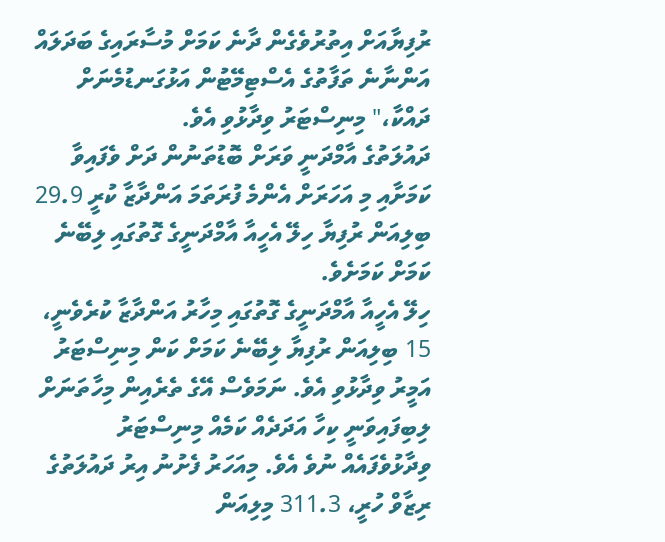ރުފިޔާއަށް އިތުރުވެގެން ދާނެ ކަމަށް މުސާރައިގެ ބަދަލައް އަންނާނެ ތަފާތުގެ އެސްޓިމޭޓުން އަޅުގަނޑުމެނަށް ދައްކާ،" މިނިސްޓަރު ވިދާޅުވި އެވެ.
ދައުލަތުގެ އާމްދަނީ ވަރަށް ބޮޑުތަނުން ދަށް ވެފައިވާ ކަމަށާއި މި އަހަރަށް އެންމެ ފުރަތަމަ އަންދާޒާ ކުރީ 29.9 ބިލިއަން ރުފިޔާ ހިލޭ އެހީއާ އާމްދަނީގެ ގޮތުގައި ލިބޭނެ ކަމަށް ކަމަށެވެ.
ހިލޭ އެހީއާ އާމްދަނީގެ ގޮތުގައި މިހާރު އަންދާޒާ ކުރެވެނީ، 15 ބިލިއަން ރުފިޔާ ލިބޭނެ ކަމަށް ކަން މިނިސްޓަރު އަމީރު ވިދާޅުވި އެވެ. ނަމަވެސް އޭގެ ތެރެއިން މިހާތަނަށް ލިބިފައިވަނީ ކިހާ އަދަދެއް ކަމެއް މިނިސްޓަރު ވިދާޅުވެފައެއް ނުވެ އެވެ. މިއަހަރު ފެށުނު އިރު ދައުލަތުގެ ރިޒާވް ހުރީ، 311.3 މިލިއަން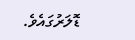ޑޮލަރުގައެވެ.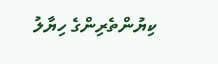ކިޔުންތެރިންގެ ހިޔާލު